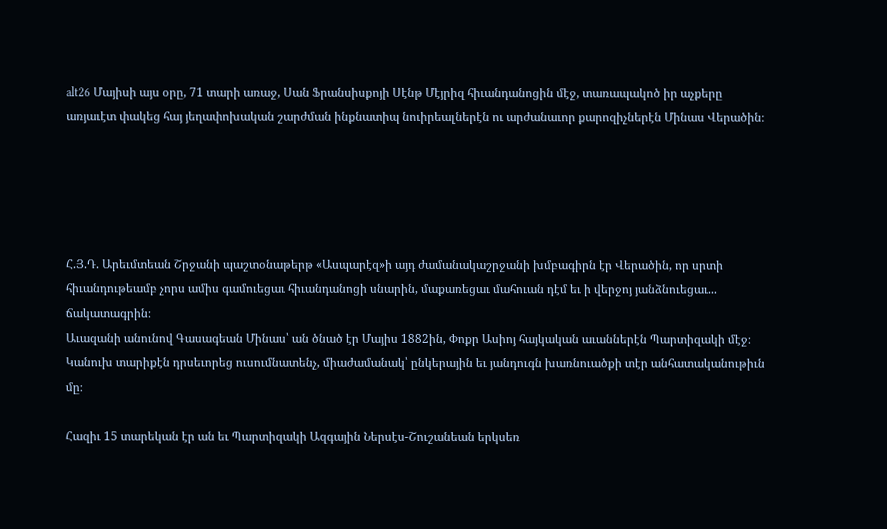alt26 Մայիսի այս օրը, 71 տարի առաջ, Սան Ֆրանսիսքոյի Սէնթ Մէյրիզ հիւանդանոցին մէջ, տառապակոծ իր աչքերը առյաւէտ փակեց հայ յեղափոխական շարժման ինքնատիպ նուիրեալներէն ու արժանաւոր քարոզիչներէն Մինաս Վերածին։





Հ.Յ.Դ. Արեւմտեան Շրջանի պաշտօնաթերթ «Ասպարէզ»ի այդ ժամանակաշրջանի խմբագիրն էր Վերածին, որ սրտի հիւանդութեամբ չորս ամիս գամուեցաւ հիւանդանոցի սնարին, մաքառեցաւ մահուան դէմ եւ ի վերջոյ յանձնուեցաւ... ճակատագրին։
Աւազանի անունով Գասագեան Մինաս՝ ան ծնած էր Մայիս 1882ին, Փոքր Ասիոյ հայկական աւաններէն Պարտիզակի մէջ։ Կանուխ տարիքէն դրսեւորեց ուսումնատենչ, միաժամանակ՝ ընկերային եւ յանդուգն խառնուածքի տէր անհատականութիւն մը։

Հազիւ 15 տարեկան էր ան եւ Պարտիզակի Ազգային Ներսէս-Շուշանեան երկսեռ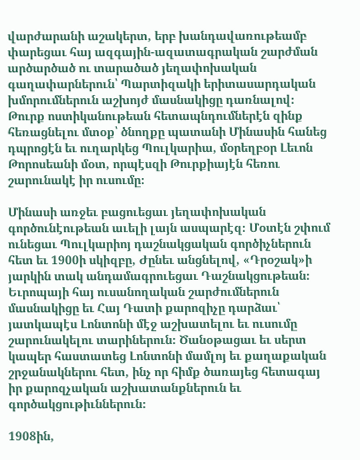վարժարանի աշակերտ, երբ խանդավառութեամբ փարեցաւ հայ ազգային-ազատագրական շարժման արծարծած ու տարածած յեղափոխական գաղափարներուն՝ Պարտիզակի երիտասարդական խմորումներուն աշխոյժ մասնակիցը դառնալով։ Թուրք ոստիկանութեան հետապնդումներէն զինք հեռացնելու մտօք՝ ծնողքը պատանի Մինասին հանեց դպրոցէն եւ ուղարկեց Պուլկարիա, մօրեղբօր Լեւոն Թորոսեանի մօտ, որպէսզի Թուրքիայէն հեռու շարունակէ իր ուսումը։

Մինասի առջեւ բացուեցաւ յեղափոխական գործունէութեան աւելի լայն ասպարէզ։ Մօտէն շփում ունեցաւ Պուլկարիոյ դաշնակցական գործիչներուն հետ եւ 1900ի սկիզբը, Ժընեւ անցնելով, «Դրօշակ»ի յարկին տակ անդամագրուեցաւ Դաշնակցութեան։ Եւրոպայի հայ ուսանողական շարժումներուն մասնակիցը եւ Հայ Դատի քարոզիչը դարձաւ՝ յատկապէս Լոնտոնի մէջ աշխատելու եւ ուսումը շարունակելու տարիներուն։ Ծանօթացաւ եւ սերտ կապեր հաստատեց Լոնտոնի մամլոյ եւ քաղաքական շրջանակներու հետ, ինչ որ հիմք ծառայեց հետագայ իր քարոզչական աշխատանքներուն եւ գործակցութիւններուն։

1908ին,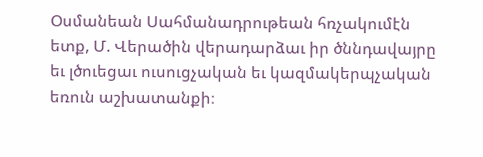Օսմանեան Սահմանադրութեան հռչակումէն ետք, Մ. Վերածին վերադարձաւ իր ծննդավայրը եւ լծուեցաւ ուսուցչական եւ կազմակերպչական եռուն աշխատանքի։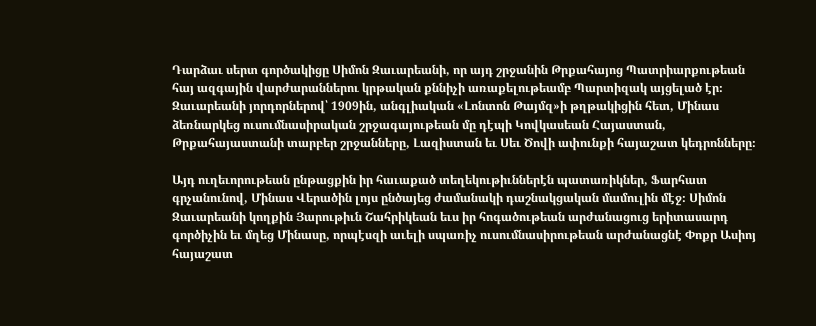Դարձաւ սերտ գործակիցը Սիմոն Զաւարեանի, որ այդ շրջանին Թրքահայոց Պատրիարքութեան հայ ազգային վարժարաններու կրթական քննիչի առաքելութեամբ Պարտիզակ այցելած էր։ Զաւարեանի յորդորներով՝ 1909ին, անգլիական «Լոնտոն Թայմզ»ի թղթակիցին հետ, Մինաս ձեռնարկեց ուսումնասիրական շրջագայութեան մը դէպի Կովկասեան Հայաստան, Թրքահայաստանի տարբեր շրջանները, Լազիստան եւ Սեւ Ծովի ափունքի հայաշատ կեդրոնները։

Այդ ուղեւորութեան ընթացքին իր հաւաքած տեղեկութիւններէն պատառիկներ, Ֆարհատ գրչանունով, Մինաս Վերածին լոյս ընծայեց ժամանակի դաշնակցական մամուլին մէջ։ Սիմոն Զաւարեանի կողքին Յարութիւն Շահրիկեան եւս իր հոգածութեան արժանացուց երիտասարդ գործիչին եւ մղեց Մինասը, որպէսզի աւելի սպառիչ ուսումնասիրութեան արժանացնէ Փոքր Ասիոյ հայաշատ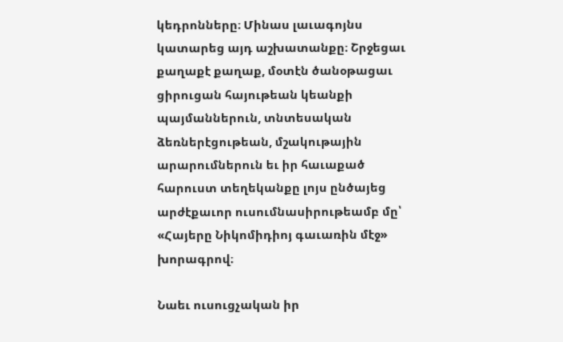կեդրոնները։ Մինաս լաւագոյնս կատարեց այդ աշխատանքը։ Շրջեցաւ քաղաքէ քաղաք, մօտէն ծանօթացաւ ցիրուցան հայութեան կեանքի պայմաններուն, տնտեսական ձեռներէցութեան, մշակութային արարումներուն եւ իր հաւաքած հարուստ տեղեկանքը լոյս ընծայեց արժէքաւոր ուսումնասիրութեամբ մը՝ «Հայերը Նիկոմիդիոյ գաւառին մէջ» խորագրով։

Նաեւ ուսուցչական իր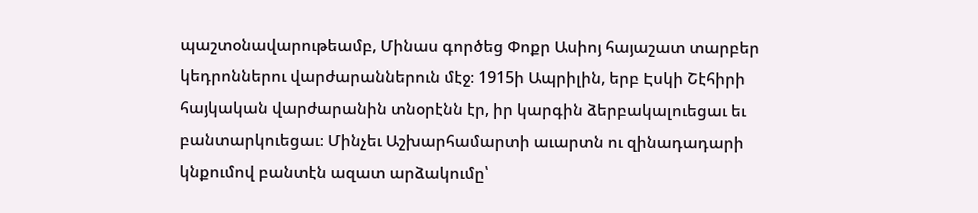պաշտօնավարութեամբ, Մինաս գործեց Փոքր Ասիոյ հայաշատ տարբեր կեդրոններու վարժարաններուն մէջ։ 1915ի Ապրիլին, երբ Էսկի Շէհիրի հայկական վարժարանին տնօրէնն էր, իր կարգին ձերբակալուեցաւ եւ բանտարկուեցաւ։ Մինչեւ Աշխարհամարտի աւարտն ու զինադադարի կնքումով բանտէն ազատ արձակումը՝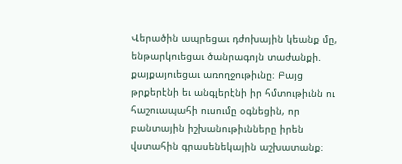Վերածին ապրեցաւ դժոխային կեանք մը, ենթարկուեցաւ ծանրագոյն տաժանքի. քայքայուեցաւ առողջութիւնը։ Բայց թրքերէնի եւ անգլերէնի իր հմտութիւնն ու հաշուապահի ուսումը օգնեցին, որ բանտային իշխանութիւնները իրեն վստահին գրասենեկային աշխատանք։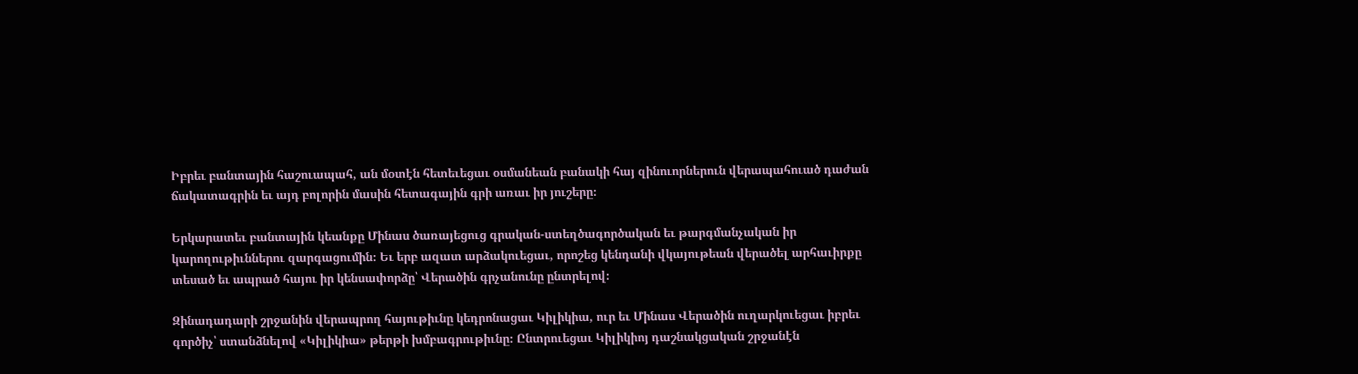Իբրեւ բանտային հաշուապահ, ան մօտէն հետեւեցաւ օսմանեան բանակի հայ զինուորներուն վերապահուած դաժան ճակատագրին եւ այդ բոլորին մասին հետագային գրի առաւ իր յուշերը։

Երկարատեւ բանտային կեանքը Մինաս ծառայեցուց գրական-ստեղծագործական եւ թարգմանչական իր կարողութիւններու զարգացումին։ Եւ երբ ազատ արձակուեցաւ, որոշեց կենդանի վկայութեան վերածել արհաւիրքը տեսած եւ ապրած հայու իր կենսափորձը՝ Վերածին գրչանունը ընտրելով։

Զինադադարի շրջանին վերապրող հայութիւնը կեդրոնացաւ Կիլիկիա, ուր եւ Մինաս Վերածին ուղարկուեցաւ իբրեւ գործիչ՝ ստանձնելով «Կիլիկիա» թերթի խմբագրութիւնը։ Ընտրուեցաւ Կիլիկիոյ դաշնակցական շրջանէն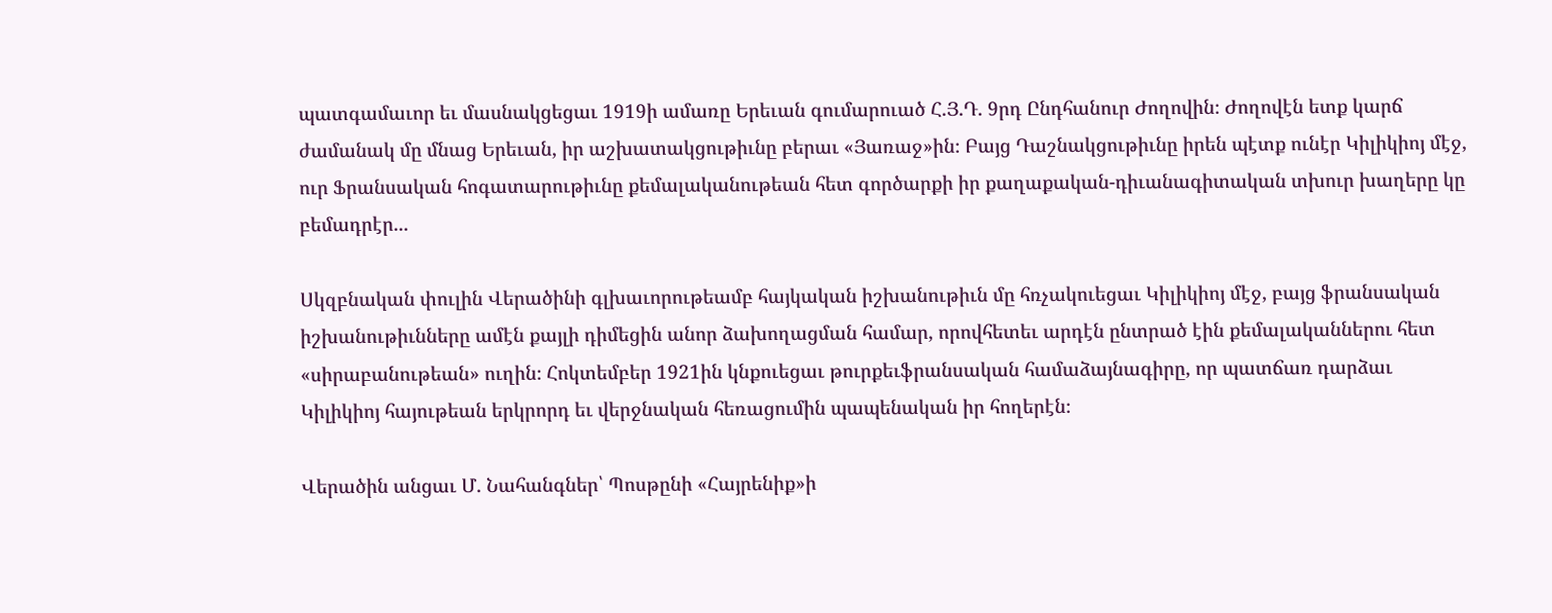պատգամաւոր եւ մասնակցեցաւ 1919ի ամառը Երեւան գումարուած Հ.Յ.Դ. 9րդ Ընդհանուր Ժողովին։ Ժողովէն ետք կարճ ժամանակ մը մնաց Երեւան, իր աշխատակցութիւնը բերաւ «Յառաջ»ին։ Բայց Դաշնակցութիւնը իրեն պէտք ունէր Կիլիկիոյ մէջ, ուր Ֆրանսական հոգատարութիւնը քեմալականութեան հետ գործարքի իր քաղաքական-դիւանագիտական տխուր խաղերը կը բեմադրէր...

Սկզբնական փուլին Վերածինի գլխաւորութեամբ հայկական իշխանութիւն մը հռչակուեցաւ Կիլիկիոյ մէջ, բայց ֆրանսական իշխանութիւնները ամէն քայլի դիմեցին անոր ձախողացման համար, որովհետեւ արդէն ընտրած էին քեմալականներու հետ «սիրաբանութեան» ուղին։ Հոկտեմբեր 1921ին կնքուեցաւ թուրքեւֆրանսական համաձայնագիրը, որ պատճառ դարձաւ Կիլիկիոյ հայութեան երկրորդ եւ վերջնական հեռացումին պապենական իր հողերէն։

Վերածին անցաւ Մ. Նահանգներ՝ Պոսթընի «Հայրենիք»ի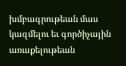խմբագրութեան մաս կազմելու եւ գործիչային առաքելութեան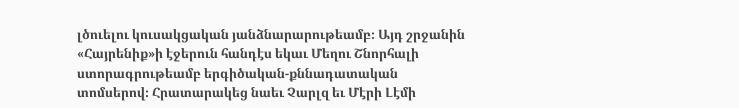լծուելու կուսակցական յանձնարարութեամբ։ Այդ շրջանին «Հայրենիք»ի էջերուն հանդէս եկաւ Մեղու Շնորհալի ստորագրութեամբ երգիծական-քննադատական տոմսերով։ Հրատարակեց նաեւ Չարլզ եւ Մէրի Լէմի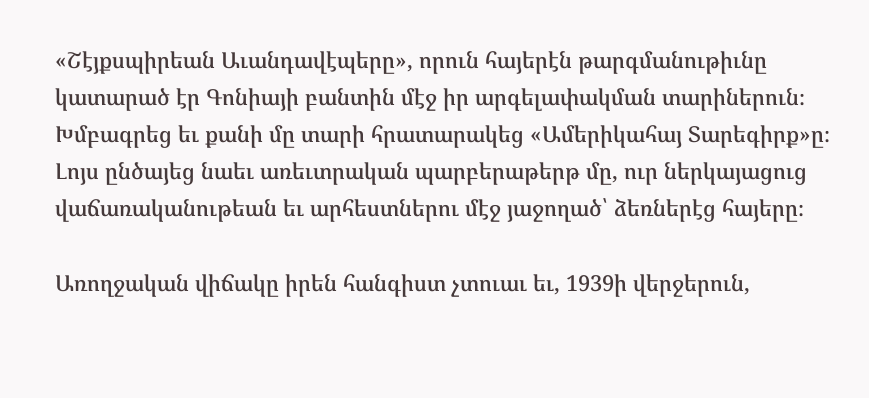«Շէյքսպիրեան Աւանդավէպերը», որուն հայերէն թարգմանութիւնը կատարած էր Գոնիայի բանտին մէջ իր արգելափակման տարիներուն։ Խմբագրեց եւ քանի մը տարի հրատարակեց «Ամերիկահայ Տարեգիրք»ը։ Լոյս ընծայեց նաեւ առեւտրական պարբերաթերթ մը, ուր ներկայացուց վաճառականութեան եւ արհեստներու մէջ յաջողած՝ ձեռներէց հայերը։

Առողջական վիճակը իրեն հանգիստ չտուաւ եւ, 1939ի վերջերուն,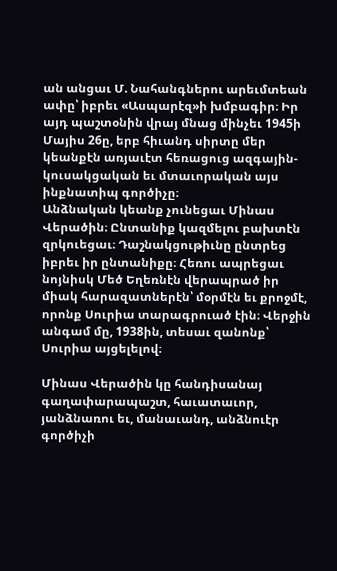ան անցաւ Մ. Նահանգներու արեւմտեան ափը՝ իբրեւ «Ասպարէզ»ի խմբագիր։ Իր այդ պաշտօնին վրայ մնաց մինչեւ 1945ի Մայիս 26ը, երբ հիւանդ սիրտը մեր կեանքէն առյաւէտ հեռացուց ազգային-կուսակցական եւ մտաւորական այս ինքնատիպ գործիչը։
Անձնական կեանք չունեցաւ Մինաս Վերածին։ Ընտանիք կազմելու բախտէն զրկուեցաւ։ Դաշնակցութիւնը ընտրեց իբրեւ իր ընտանիքը։ Հեռու ապրեցաւ նոյնիսկ Մեծ Եղեռնէն վերապրած իր միակ հարազատներէն՝ մօրմէն եւ քրոջմէ, որոնք Սուրիա տարագրուած էին։ Վերջին անգամ մը, 1938ին, տեսաւ զանոնք՝ Սուրիա այցելելով։

Մինաս Վերածին կը հանդիսանայ գաղափարապաշտ, հաւատաւոր, յանձնառու եւ, մանաւանդ, անձնուէր գործիչի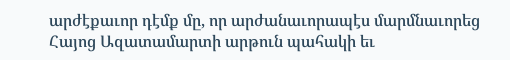արժէքաւոր դէմք մը, որ արժանաւորապէս մարմնաւորեց Հայոց Ազատամարտի արթուն պահակի եւ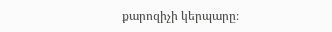քարոզիչի կերպարը։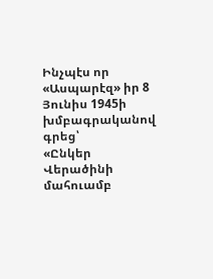Ինչպէս որ «Ասպարէզ» իր 8 Յունիս 1945ի խմբագրականով գրեց՝
«Ընկեր Վերածինի մահուամբ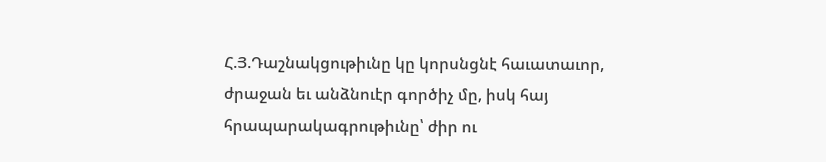Հ.Յ.Դաշնակցութիւնը կը կորսնցնէ հաւատաւոր, ժրաջան եւ անձնուէր գործիչ մը, իսկ հայ հրապարակագրութիւնը՝ ժիր ու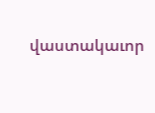վաստակաւոր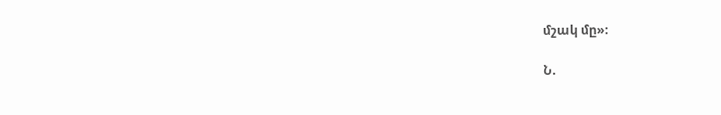մշակ մը»։

Ն.